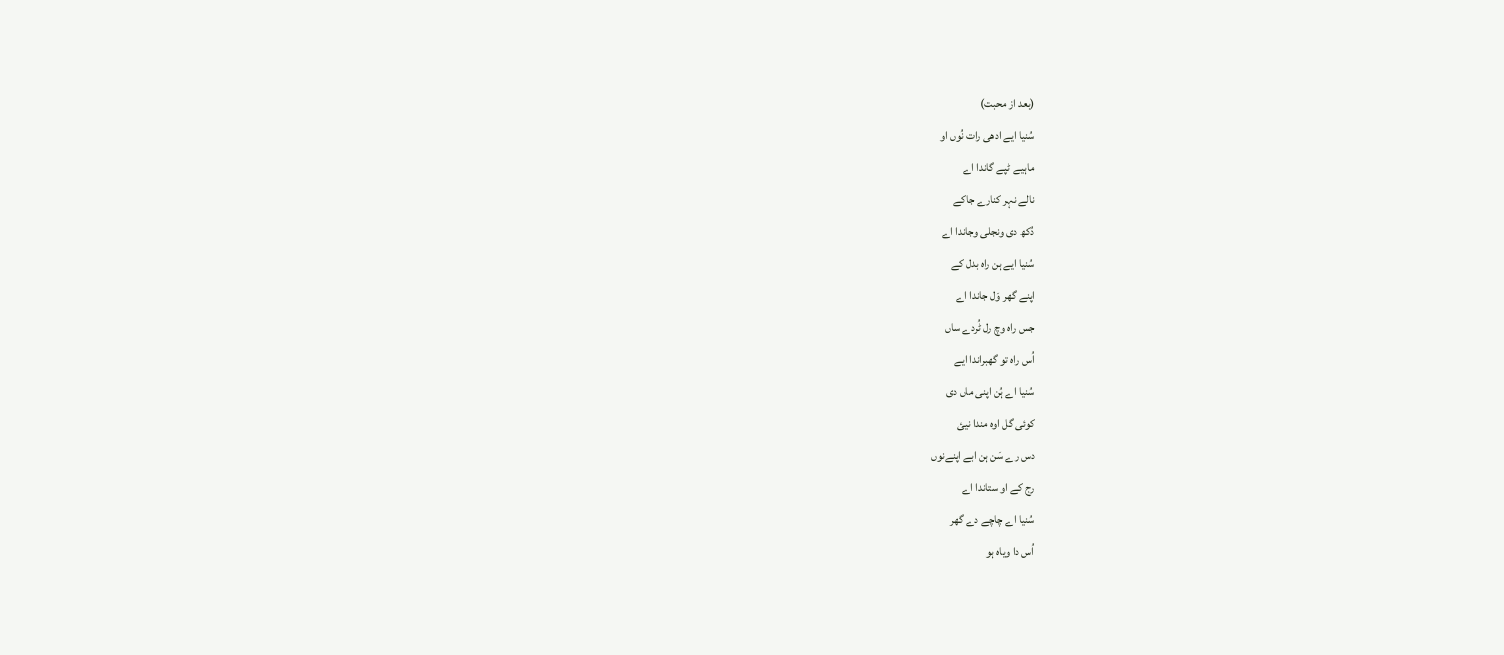(بعد از محبت)
سُنیا ایے ادھی رات نُوں او
ماہیے ٹپے گاندا اے
نالے نہر کنارے جاکے
دُکھ دی ونجلی وجاندا اے
سُنیا ایے ہن راہ بدل کے
اپنے گھر وَل جاندا اے
جس راہ وچ رل ٹُردے ساں
اُس راہ تو گھبراندا ایے
سُنیا اے ہُن اپنی ماں دی
کوئی گل اوہ مندا نیئ
دس رے سَن ہن ابے اپنےنوں
رج کے او ستاندا اے
سُنیا اے چاچے دے گھر
اُس دا ویاہ ہو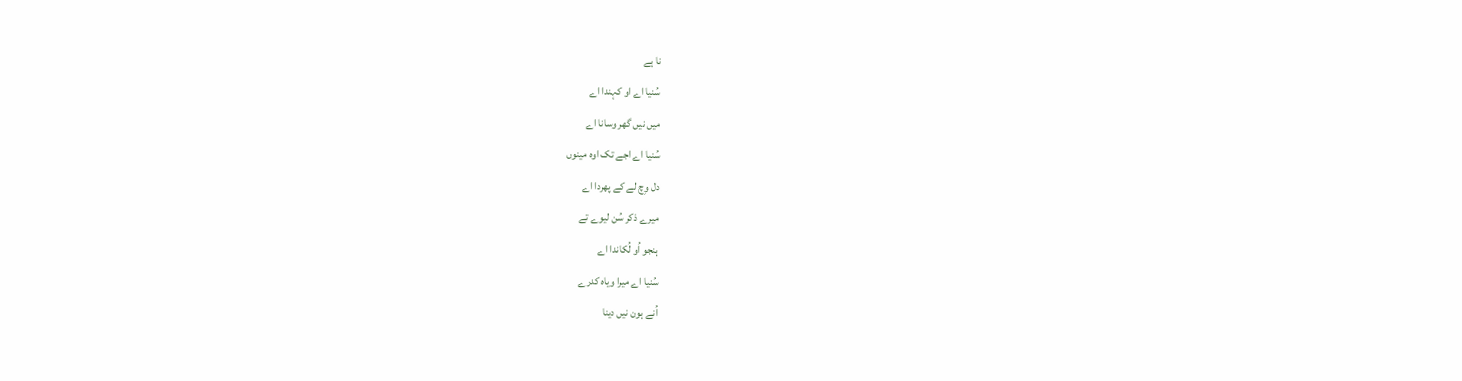نا ہے
سُنیا اے او کہندا اے
میں نیں گھر وسانا اے
سُنیا اے اجے تک اوہ مینوں
دل وِچ لے کے پھردا اے
میرے ذکر سُن لیوے تے
ہنجو اُو لُکاندا اے
سُنیا اے میرا ویاہ کدرے
اُنے ہون نیں دینا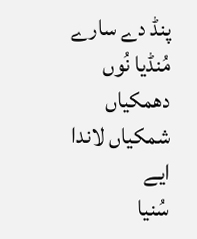پنڈ دے سارے مُنڈیا نُوں
دھمکیاں شمکیاں لاندا ایے
سُنیا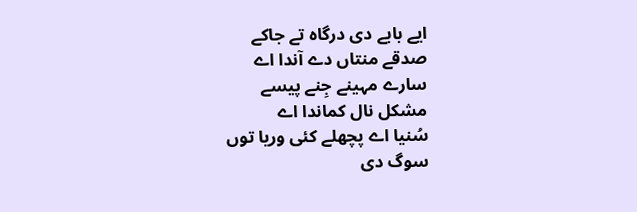ایے بابے دی درگاہ تے جاکے
صدقے منتاں دے آندا اے
سارے مہینے جِنے پیسے
مشکل نال کماندا اے
سُنیا اے پچھلے کئی وریا توں
سوگ دی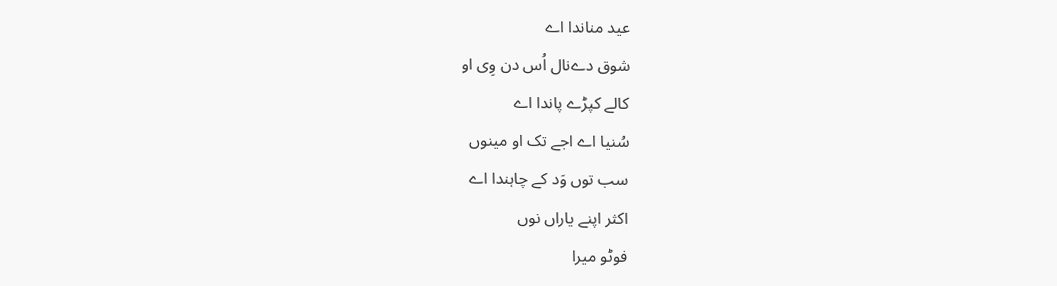عید مناندا اے
شوق دےنال اُس دن وِی او
کالے کپڑے پاندا اے
سُنیا اے اجے تک او مینوں
سب توں وَد کے چاہندا اے
اکثر اپنے یاراں نوں
فوٹو میرا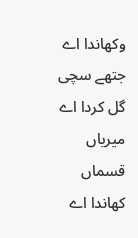وکھاندا اے
جتھے سچی گل کردا اے
میریاں قسماں کھاندا اے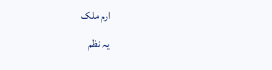ارم ملک
یہ نظم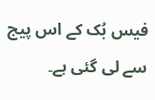فیس بُک کے اس پیج سے لی گئی ہے۔